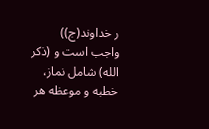ر خداوند(ج)) واجب‌ است‌ و (ذكر الله) شامل‌ نماز، خطبه‌ و موعظه‌ هر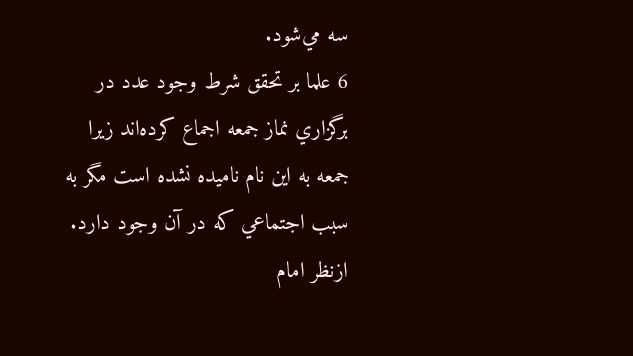سه‌ مي‌شود.
6 علما بر تحقق‌ شرط وجود عدد در برگزاري‌ نماز جمعه‌ اجماع‌ كرده‌اند زيرا جمعه‌ به‌ اين‌ نام‌ ناميده‌ نشده‌ است‌ مگر به‌ سبب‌ اجتماعي‌ كه‌ در آن‌ وجود دارد. ازنظر امام‌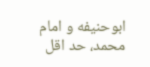ابوحنيفه‌ و امام‌ محمد، حد اقل‌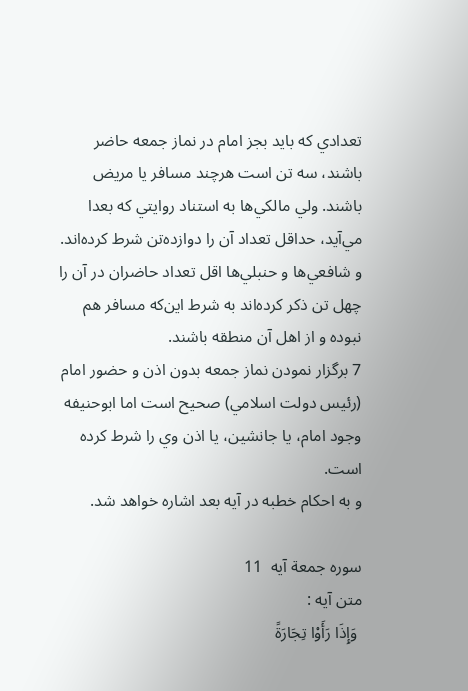تعدادي‌ كه‌ بايد بجز امام‌ در نماز جمعه‌ حاضر باشند، سه‌ تن‌ است‌ هرچند مسافر يا مريض‌ باشند. ولي‌ مالكي‌ها به‌ استناد روايتي‌ كه‌ بعدا مي‌آيد، حداقل‌ تعداد آن‌ را دوازده‌تن‌ شرط كرده‌اند. و شافعي‌ها و حنبلي‌ها اقل‌ تعداد حاضران‌ در آن‌ را چهل‌ تن‌ ذكر كرده‌اند به‌ شرط اين‌كه‌ مسافر هم‌ نبوده‌ و از اهل‌ آن‌ منطقه‌ باشند.
7 برگزار نمودن‌ نماز جمعه‌ بدون‌ اذن‌ و حضور امام‌ (رئيس‌ دولت‌ اسلامي) صحيح‌ است‌ اما ابوحنيفه‌ وجود امام‌، يا جانشين‌، يا اذن‌ وي‌ را شرط كرده‌ است‌.
و به‌ احكام‌ خطبه‌ در آيه‌ بعد اشاره‌ خواهد شد.

سوره جمعة آيه  11
متن آيه :
 وَإِذَا رَأَوْا تِجَارَةً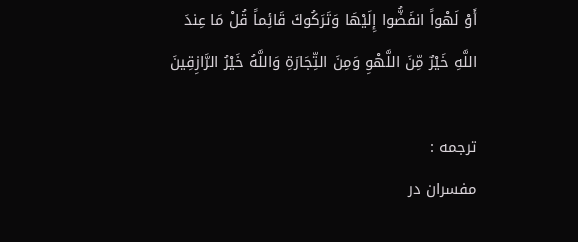أَوْ لَهْواً انفَضُّوا إِلَيْهَا وَتَرَكُوكَ قَائِماً قُلْ مَا عِندَ اللَّهِ خَيْرٌ مِّنَ اللَّهْوِ وَمِنَ التِّجَارَةِ وَاللَّهُ خَيْرُ الرَّازِقِينَ

ترجمه :
مفسران‌ در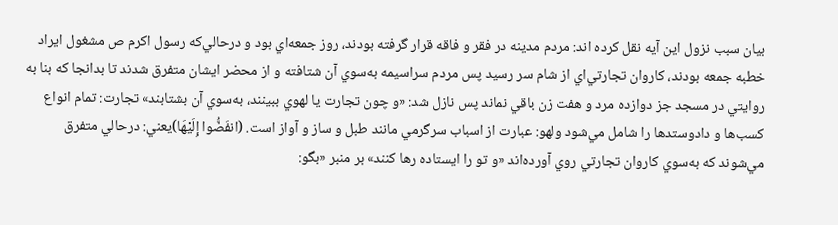بيان‌ سبب‌ نزول‌ اين‌ آيه‌ نقل‌ كرده‌ اند: مردم‌ مدينه‌ در فقر و فاقه‌ قرار گرفته‌ بودند، روز جمعه‌اي‌ بود و درحالي‌كه‌ رسول‌ اكرم‌ ص مشغول‌ ايراد خطبه ‌جمعه‌ بودند، كاروان‌ تجارتي‌اي‌ از شام‌ سر رسيد پس‌ مردم‌ سراسيمه‌ به‌سوي‌ آن ‌شتافته‌ و از محضر ايشان‌ متفرق‌ شدند تا بدانجا كه‌ بنا به‌ روايتي‌ در مسجد جز دوازده‌ مرد و هفت‌ زن‌ باقي‌ نماند پس‌ نازل‌ شد: «و چون‌ تجارت‌ يا لهوي‌ ببينند، به‌سوي‌ آن‌ بشتابند» تجارت: تمام‌ انواع‌ كسب‌ها و دادوستدها را شامل‌ مي‌شود ولهو: عبارت‌ از اسباب‌ سرگرمي‌ مانند طبل‌ و ساز و آواز است‌. (انفَضُّوا إِلَيْهَا)يعني: درحالي‌ متفرق‌ مي‌شوند كه‌ به‌سوي‌ كاروان‌ تجارتي‌ روي‌ آورده‌اند «و تو را ايستاده‌ رها كنند» بر منبر «بگو: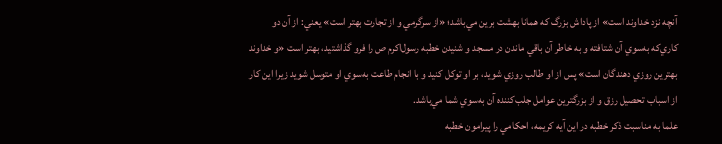آنچه‌ نزد خداوند است» از پاداش‌ بزرگ‌ كه‌ همانا بهشت‌ برين‌ مي‌باشد؛ «از سرگرمي‌ و از تجارت‌ بهتر است» يعني: از آن‌ دو كاري‌كه‌ به‌سوي‌ آن‌ شتافته‌ و به‌ خاطر آن‌ باقي‌ ماندن‌ در مسجد و شنيدن‌ خطبه‌ رسول‌اكرم‌ ص را فرو گذاشتيد، بهتر است‌ «و خداوند بهترين‌ روزي ‌دهندگان ‌است» پس‌ از او طالب‌ روزي‌ شويد، بر او توكل‌ كنيد و با انجام‌ طاعت‌ به‌سوي‌ او متوسل‌ شويد زيرا اين‌ كار از اسباب‌ تحصيل‌ رزق‌ و از بزرگترين‌ عوامل‌ جلب‌كننده‌ آن‌ به‌سوي‌ شما مي‌باشد.
علما به‌ مناسبت‌ ذكر خطبه‌ در اين‌ آيه‌ كريمه‌، احكامي‌ را پيرامون‌ خطبه‌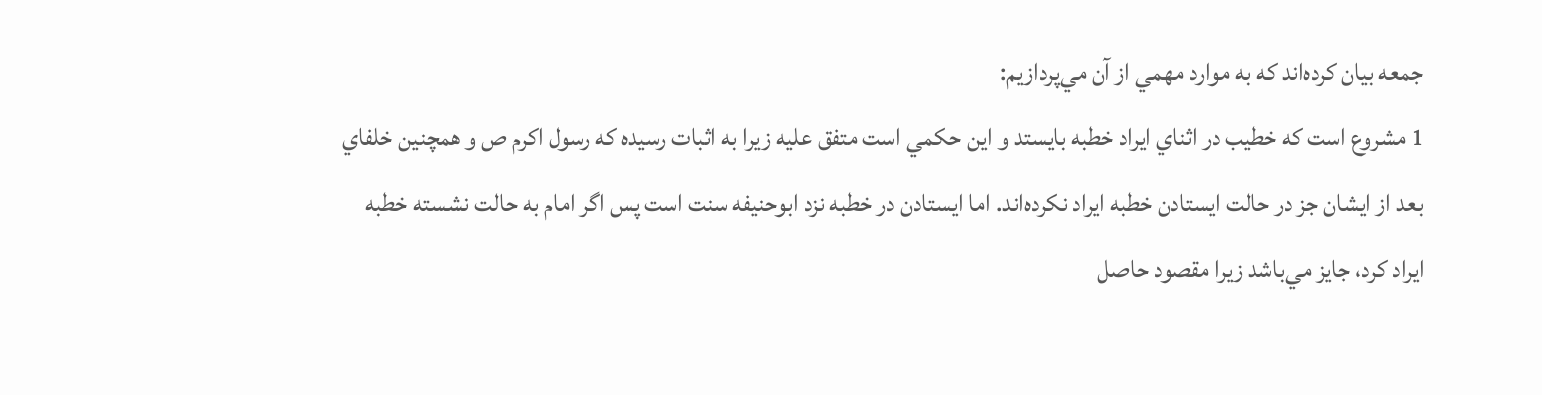جمعه ‌بيان‌ كرده‌اند كه‌ به‌ موارد مهمي‌ از آن‌ مي‌پردازيم:
1 مشروع‌ است‌ كه‌ خطيب‌ در اثناي‌ ايراد خطبه‌ بايستد و اين‌ حكمي‌ است ‌متفق‌ عليه‌ زيرا به‌ اثبات‌ رسيده‌ كه‌ رسول‌ اكرم‌ ص و همچنين‌ خلفاي‌ بعد از ايشان ‌جز در حالت‌ ايستادن‌ خطبه‌ ايراد نكرده‌اند. اما ايستادن‌ در خطبه‌ نزد ابوحنيفه‌ سنت‌ است‌ پس‌ اگر امام‌ به‌ حالت‌ نشسته‌ خطبه‌ ايراد كرد، جايز مي‌باشد زيرا مقصود حاصل‌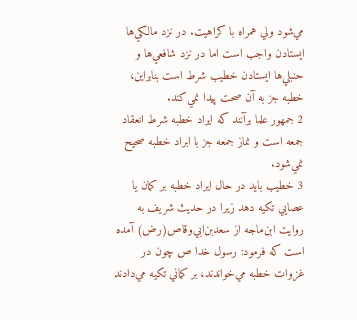مي‌شود ولي‌ همراه‌ با كراهيت‌. در نزد مالكي‌ها ايستادن‌ واجب ‌است‌ اما در نزد شافعي‌ها و حنبلي‌ها ايستادن‌ خطيب‌ شرط است‌ بنابراين‌، خطبه‌ جز به‌ آن‌ صحت‌ پيدا نمي‌كند.
2 جمهور علما برآنند كه‌ ايراد خطبه‌ شرط انعقاد جمعه‌ است‌ و نماز جمعه‌ جز با ابراد خطبه‌ صحيح‌ نمي‌شود.
3 خطيب‌ بايد در حال‌ ايراد خطبه‌ بر كمان‌ يا عصايي‌ تكيه‌ دهد زيرا در حديث‌ شريف‌ به‌ روايت‌ ابن‌ماجه‌ از سعدبن‌ابي‌وقاص‌(رض) آمده‌ است‌ كه‌ فرمود: رسول‌ خدا ص چون‌ در غزوات‌ خطبه‌ مي‌خواندند، بر كماني‌ تكيه‌ مي‌دادند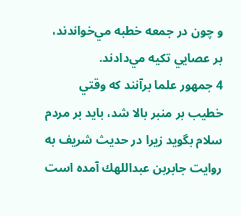و چون‌ در جمعه‌ خطبه‌ مي‌خواندند، بر عصايي تكيه‌ مي‌دادند.
4 جمهور علما برآنند كه‌ وقتي‌ خطيب‌ بر منبر بالا شد، بايد بر مردم‌ سلام‌ بگويد زيرا در حديث‌ شريف‌ به‌ روايت‌ جابربن‌ عبداللهك آمده‌ است‌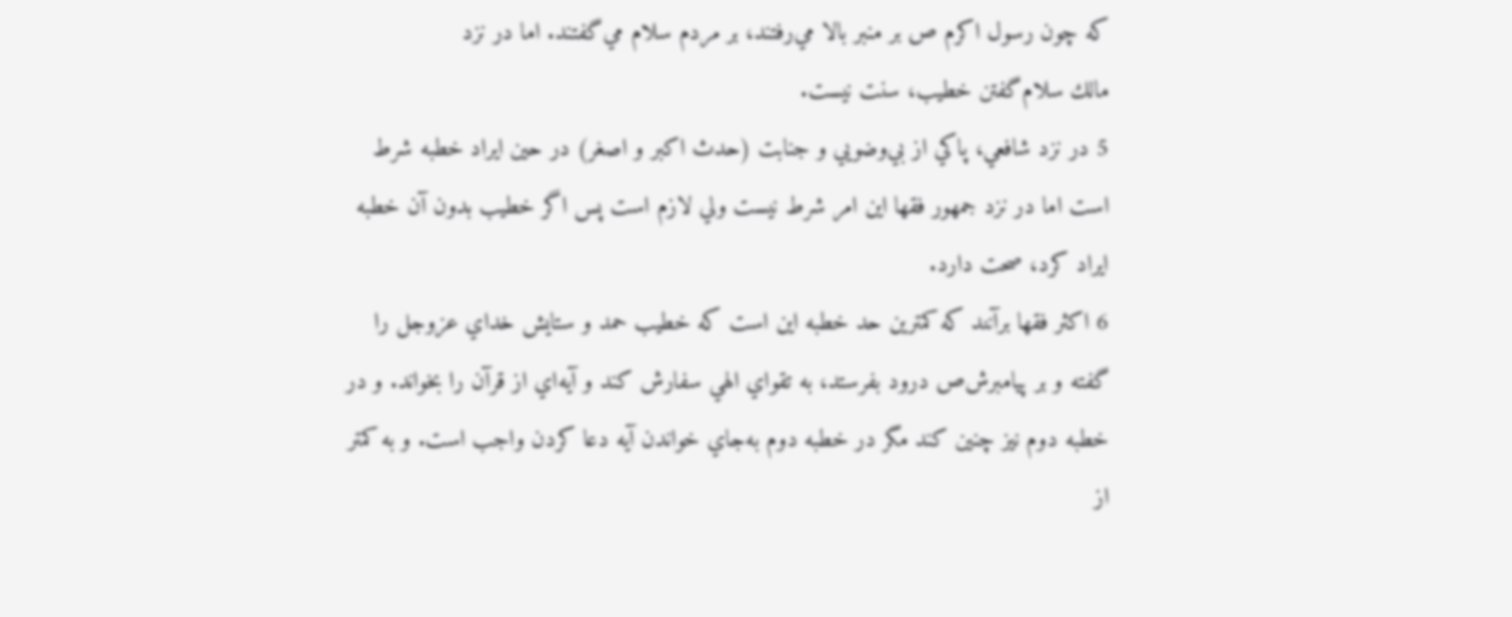كه‌ چون ‌رسول‌ اكرم‌ ص بر منبر بالا مي‌رفتند، بر مردم‌ سلام‌ مي‌گفتند. اما در نزد مالك ‌سلام‌گفتن‌ خطيب‌، سنت‌ نيست‌.
5 در نزد شافعي‌، پاكي‌ از بي‌وضويي‌ و جنابت‌ (حدث‌ اكبر و اصغر) در حين ‌ايراد خطبه‌ شرط است‌ اما در نزد جمهور فقها اين‌ امر شرط نيست‌ ولي‌ لازم‌ است ‌پس‌ اگر خطيب‌ بدون‌ آن‌ خطبه‌ ايراد كرد، صحت‌ دارد.
6 اكثر فقها برآنند كه‌ كمترين‌ حد خطبه‌ اين‌ است‌ كه‌ خطيب‌ حمد و ستايش‌ خداي‌ عزوجل‌ را گفته‌ و بر پيامبرش‌ص درود بفرستد، به‌ تقواي‌ الهي‌ سفارش‌ كند و آيه‌اي‌ از قرآن‌ را بخواند. و در خطبه‌ دوم‌ نيز چنين‌ كند مگر در خطبه‌ دوم‌ به‌جاي‌ خواندن‌ آيه‌ دعا كردن‌ واجب‌ است‌. و به‌ كمتر از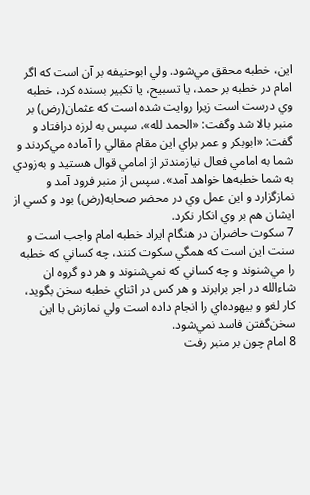اين‌، خطبه‌ محقق‌ مي‌شود. ولي‌ ابوحنيفه‌ بر آن‌ است‌ كه‌ اگر امام‌ در خطبه‌ بر حمد، يا تسبيح‌، يا تكبير بسنده ‌كرد، خطبه‌ وي‌ درست‌ است‌ زيرا روايت‌ شده‌ است‌ كه‌ عثمان‌(رض) بر منبر بالا شد وگفت: «الحمد لله‌»، سپس‌ به‌ لرزه‌ درافتاد و گفت: «ابوبكر و عمر براي‌ اين‌ مقام‌ مقالي‌ را آماده‌ مي‌كردند و شما به‌ امامي‌ فعال‌ نيازمندتر از امامي‌ قوال‌ هستيد و به‌زودي‌ به‌ شما خطبه‌ها خواهد آمد». سپس‌ از منبر فرود آمد و نمازگزارد و اين ‌عمل‌ وي‌ در محضر صحابه‌(رض) بود و كسي‌ از ايشان‌ هم‌ بر وي‌ انكار نكرد.
7 سكوت‌ حاضران‌ در هنگام‌ ايراد خطبه‌ امام‌ واجب‌ است‌ و سنت‌ اين‌ است‌ كه ‌همگي‌ سكوت‌ كنند، چه‌ كساني‌ كه‌ خطبه‌ را مي‌شنوند و چه‌ كساني‌ كه‌ نمي‌شنوند و هر دو گروه‌ ان‌ شاءالله در اجر برابرند و هر كس‌ در اثناي‌ خطبه‌ سخن ‌بگويد، كار لغو و بيهوده‌اي‌ را انجام‌ داده‌ است‌ ولي‌ نمازش‌ با اين‌ سخن‌گفتن‌ فاسد نمي‌شود.
8 امام‌ چون‌ بر منبر رفت‌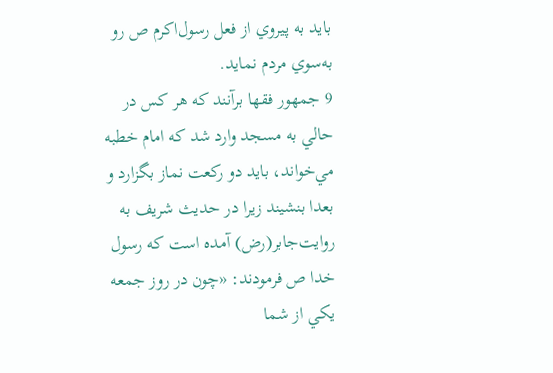بايد به‌ پيروي‌ از فعل‌ رسول‌اكرم‌ ص رو به‌سوي ‌مردم‌ نمايد.
9 جمهور فقها برآنند كه‌ هر كس‌ در حالي‌ به‌ مسجد وارد شد كه‌ امام‌ خطبه‌ مي‌خواند، بايد دو ركعت‌ نماز بگزارد و بعدا بنشيند زيرا در حديث‌ شريف‌ به‌ روايت‌جابر(رض) آمده‌ است‌ كه‌ رسول‌ خدا ص فرمودند: «چون‌ در روز جمعه‌ يكي‌ از شما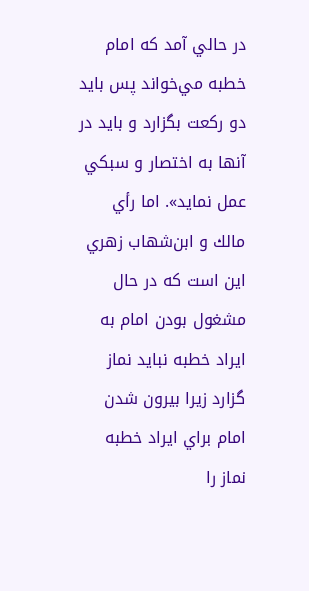در حالي‌ آمد كه‌ امام‌ خطبه‌ مي‌خواند پس‌ بايد دو ركعت‌ بگزارد و بايد در آنها به ‌اختصار و سبكي‌ عمل‌ نمايد». اما رأي‌ مالك‌ و ابن‌شهاب‌ زهري‌ اين‌ است‌ كه‌ در حال‌ مشغول ‌بودن‌ امام‌ به‌ ايراد خطبه‌ نبايد نماز گزارد زيرا بيرون‌ شدن‌ امام‌ براي ‌ايراد خطبه‌ نماز را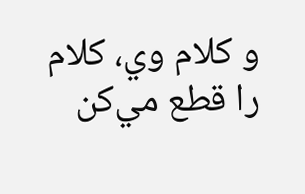و كلام‌ وي‌، كلام‌ را قطع‌ مي‌كن